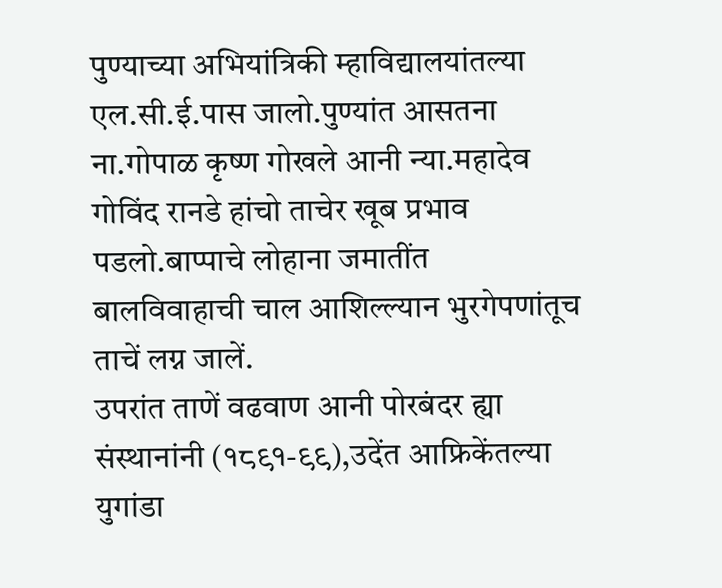पुण्याच्या अभियांत्रिकी म्हाविद्यालयांतल्या एल.सी.ई.पास जालो.पुण्यांत आसतना ना.गोपाळ कृष्ण गोखले आनी न्या.महादेव गोविंद रानडे हांचो ताचेर खूब प्रभाव पडलो.बाप्पाचे लोहाना जमातींत बालविवाहाची चाल आशिल्ल्यान भुरगेपणांतूच ताचें लग्न जालें.
उपरांत ताणें वढवाण आनी पोरबंदर ह्या संस्थानांनी (१८९१-९९),उदेंत आफ्रिकेंतल्या युगांडा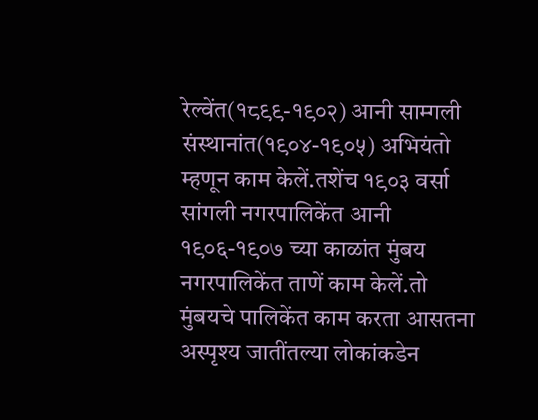रेल्वेंत(१८९९-१९०२) आनी साम्गली संस्थानांत(१९०४-१९०५) अभियंतो म्हणून काम केलें.तशेंच १९०३ वर्सा सांगली नगरपालिकेंत आनी १९०६-१९०७ च्या काळांत मुंबय नगरपालिकेंत ताणें काम केलें.तो मुंबयचे पालिकेंत काम करता आसतना अस्पृश्य जातींतल्या लोकांकडेन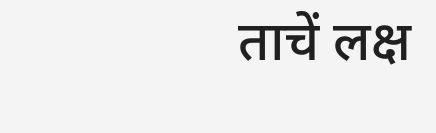ताचें लक्ष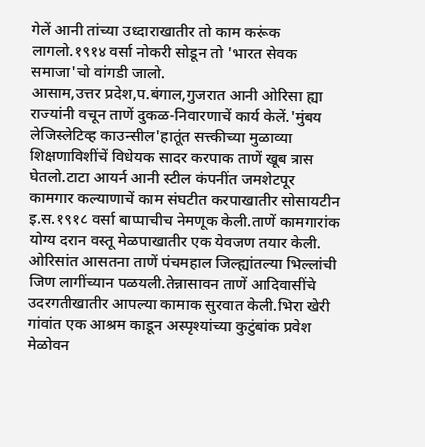गेलें आनी तांच्या उध्दाराखातीर तो काम करूंक लागलो.१९१४ वर्सा नोकरी सोडून तो 'भारत सेवक समाजा'चो वांगडी जालो.
आसाम,उत्तर प्रदेश,प.बंगाल,गुजरात आनी ओरिसा ह्या राज्यांनी वचून ताणें दुकळ-निवारणाचें कार्य केलें.'मुंबय लेजिस्लेटिव्ह काउन्सील'हातूंत सत्त्कीच्या मुळाव्या शिक्षणाविशींचें विधेयक सादर करपाक ताणें खूब त्रास घेतलो.टाटा आयर्न आनी स्टील कंपनींत जमशेटपूर कामगार कल्याणाचें काम संघटीत करपाखातीर सोसायटीन इ.स.१९१८ वर्सा बाप्पाचीच नेमणूक केली.ताणें कामगारांक योग्य दरान वस्तू मेळपाखातीर एक येवजण तयार केली.
ओरिसांत आसतना ताणें पंचमहाल जिल्ह्यांतल्या भिल्लांची जिण लागींच्यान पळयली.तेन्नासावन ताणें आदिवासींचे उदरगतीखातीर आपल्या कामाक सुरवात केली.भिरा खेरी गांवांत एक आश्रम काडून अस्पृश्यांच्या कुटुंबांक प्रवेश मेळोवन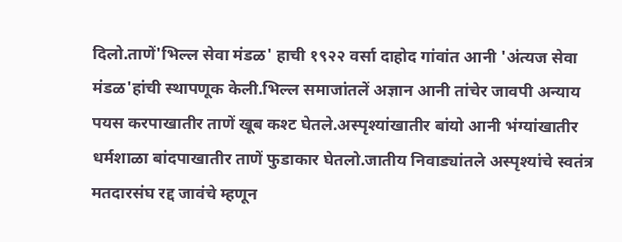दिलो.ताणें'भिल्ल सेवा मंडळ' हाची १९२२ वर्सा दाहोद गांवांत आनी 'अंत्यज सेवा मंडळ'हांची स्थापणूक केली.भिल्ल समाजांतलें अज्ञान आनी तांचेर जावपी अन्याय पयस करपाखातीर ताणें खूब कश्ट घेतले.अस्पृश्यांखातीर बांयो आनी भंग्यांखातीर धर्मशाळा बांदपाखातीर ताणें फुडाकार घेतलो.जातीय निवाड्यांतले अस्पृश्यांचे स्वतंत्र मतदारसंघ रद्द जावंचे म्हणून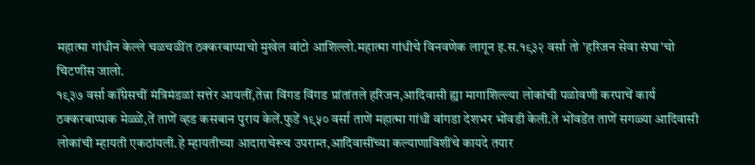महात्मा गांधीन केल्ले चळचळींत ठक्करबाप्पाचो मुखेल वांटो आशिल्लो.महात्मा गांधीचे विनवणेक लागून इ.स.१९३२ वर्सा तो 'हरिजन सेवा संघा'चो चिटणीस जालो.
१९३७ वर्सा कॉंग्रेसचीं मंत्रिमंडळां सत्तेर आयलीं,तेन्ना विंगड विंगड प्रांतांतले हरिजन,आदिवासी ह्या मागाशिल्ल्या लोकांची पळोवणी करपाचें कार्य ठक्करबाप्पाक मेळ्ळें,तें ताणें व्हड कसबान पुराय केलें.फुडें १९५० वर्सा ताणें महात्मा गांधी वांगडा देशभर भोंवडी केली.ते भोंवडेंत ताणें सगळ्या आदिवासी लोकांची म्हायती एकठांयली.हे म्हायतीच्या आदाराचेरूच उपराम्त,आदिवासींच्या कल्याणाविशींचे कायदे तयार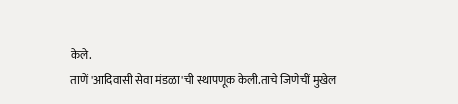केले.
ताणें 'आदिवासी सेवा मंडळा'ची स्थापणूक केली.ताचे जिणेचीं मुखेल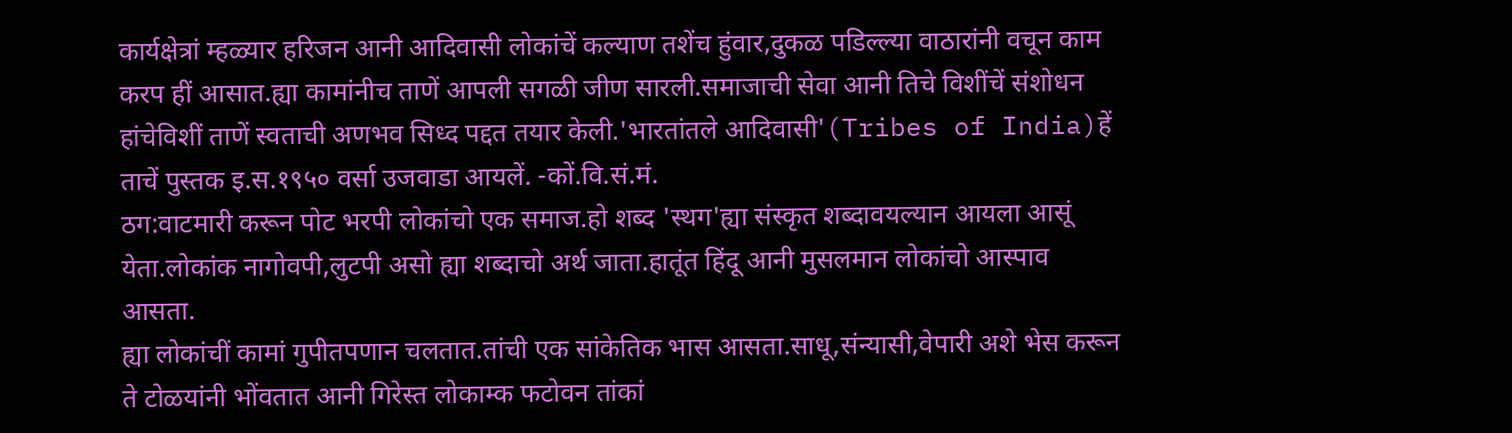कार्यक्षेत्रां म्हळ्यार हरिजन आनी आदिवासी लोकांचें कल्याण तशेंच हुंवार,दुकळ पडिल्ल्या वाठारांनी वचून काम करप हीं आसात.ह्या कामांनीच ताणें आपली सगळी जीण सारली.समाजाची सेवा आनी तिचे विशींचें संशोधन हांचेविशीं ताणें स्वताची अणभव सिध्द पद्दत तयार केली.'भारतांतले आदिवासी'(Tribes of India)हें ताचें पुस्तक इ.स.१९५० वर्सा उजवाडा आयलें. -कों.वि.सं.मं.
ठग:वाटमारी करून पोट भरपी लोकांचो एक समाज.हो शब्द 'स्थग'ह्या संस्कृत शब्दावयल्यान आयला आसूं येता.लोकांक नागोवपी,लुटपी असो ह्या शब्दाचो अर्थ जाता.हातूंत हिंदू आनी मुसलमान लोकांचो आस्पाव आसता.
ह्या लोकांचीं कामां गुपीतपणान चलतात.तांची एक सांकेतिक भास आसता.साधू,संन्यासी,वेपारी अशे भेस करून ते टोळयांनी भोंवतात आनी गिरेस्त लोकाम्क फटोवन तांकां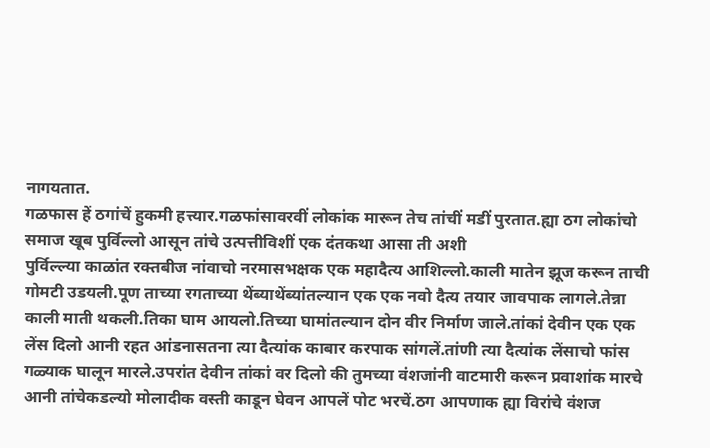नागयतात.
गळफास हें ठगांचें हुकमी हत्त्यार.गळफांसावरवीं लोकांक मारून तेच तांचीं मडीं पुरतात.ह्या ठग लोकांचो समाज खूब पुर्विल्लो आसून तांचे उत्पत्तीविशीं एक दंतकथा आसा ती अशी
पुर्विल्ल्या काळांत रक्तबीज नांवाचो नरमासभक्षक एक महादैत्य आशिल्लो.काली मातेन झूज करून ताची गोमटी उडयली.पूण ताच्या रगताच्या थेंब्याथेंब्यांतल्यान एक एक नवो दैत्य तयार जावपाक लागले.तेन्ना काली माती थकली.तिका घाम आयलो.तिच्या घामांतल्यान दोन वीर निर्माण जाले.तांकां देवीन एक एक लेंस दिलो आनी रहत आंडनासतना त्या दैत्यांक काबार करपाक सांगलें.तांणी त्या दैत्यांक लेंसाचो फांस गळ्याक घालून मारले.उपरांत देवीन तांकां वर दिलो की तुमच्या वंशजांनी वाटमारी करून प्रवाशांक मारचे आनी तांचेकडल्यो मोलादीक वस्ती काडून घेवन आपलें पोट भरचें.ठग आपणाक ह्या विरांचे वंशज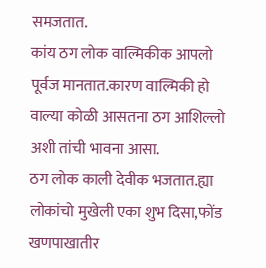समजतात.
कांय ठग लोक वाल्मिकीक आपलो पूर्वज मानतात.कारण वाल्मिकी हो वाल्या कोळी आसतना ठग आशिल्लो अशी तांची भावना आसा.
ठग लोक काली देवीक भजतात.ह्या लोकांचो मुखेली एका शुभ दिसा,फोंड खणपाखातीर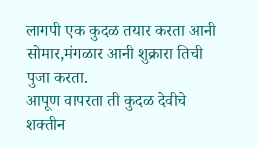लागपी एक कुदळ तयार करता आनी सोमार,मंगळार आनी शुक्रारा तिची पुजा करता.
आपूण वापरता ती कुदळ देवीचे शक्तीन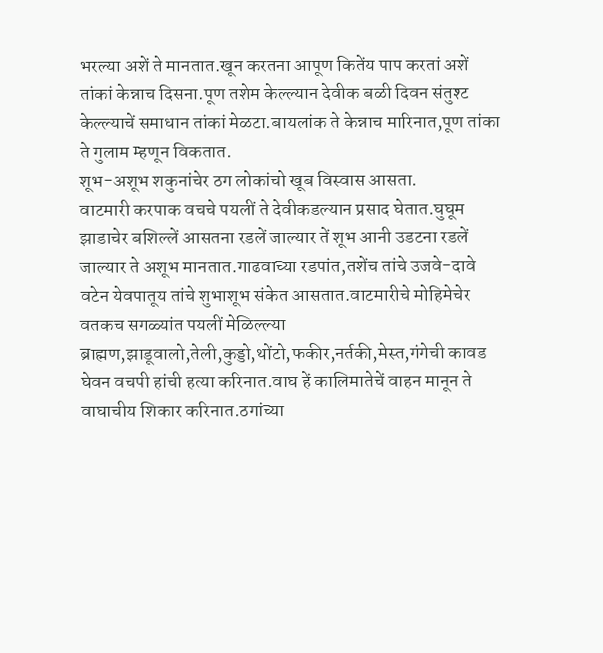भरल्या अशें ते मानतात.खून करतना आपूण कितेंय पाप करतां अशें तांकां केन्नाच दिसना.पूण तशेम केल्ल्यान देवीक बळी दिवन संतुश्ट केल्ल्याचें समाधान तांकां मेळटा.बायलांक ते केन्नाच मारिनात,पूण तांका ते गुलाम म्हणून विकतात.
शूभ-अशूभ शकुनांचेर ठग लोकांचो खूब विस्वास आसता.
वाटमारी करपाक वचचे पयलीं ते देवीकडल्यान प्रसाद घेतात.घुघूम झाडाचेर बशिल्लें आसतना रडलें जाल्यार तें शूभ आनी उडटना रडलें जाल्यार ते अशूभ मानतात.गाढवाच्या रडपांत,तशेंच तांचे उजवे-दावे वटेन येवपातूय तांचे शुभाशूभ संकेत आसतात.वाटमारीचे मोहिमेचेर वतकच सगळ्यांत पयलीं मेळिल्ल्या ब्राह्मण,झाडूवालो,तेली,कुड्डो,थोंटो,फकीर,नर्तकी,मेस्त,गंगेची कावड घेवन वचपी हांची हत्या करिनात.वाघ हें कालिमातेचें वाहन मानून ते वाघाचीय शिकार करिनात.ठगांच्या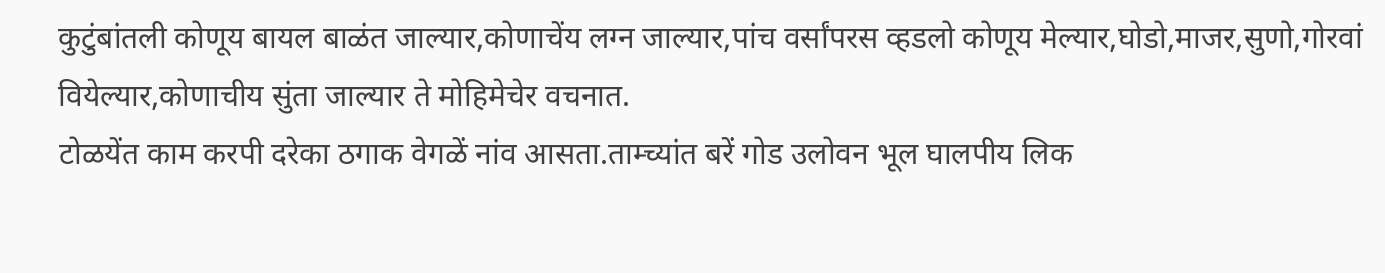कुटुंबांतली कोणूय बायल बाळंत जाल्यार,कोणाचेंय लग्न जाल्यार,पांच वर्सांपरस व्हडलो कोणूय मेल्यार,घोडो,माजर,सुणो,गोरवां वियेल्यार,कोणाचीय सुंता जाल्यार ते मोहिमेचेर वचनात.
टोळयेंत काम करपी दरेका ठगाक वेगळें नांव आसता.ताम्च्यांत बरें गोड उलोवन भूल घालपीय लिक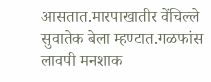आसतात.मारपाखातीर वेंचिल्ले सुवातेक बेला म्हण्टात.गळफांस लावपी मनशाक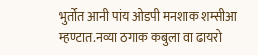भुर्तोत आनी पांय ओडपी मनशाक शम्सीआ म्हण्टात.नव्या ठगाक कबुला वा ढायरो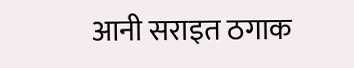आनी सराइत ठगाक